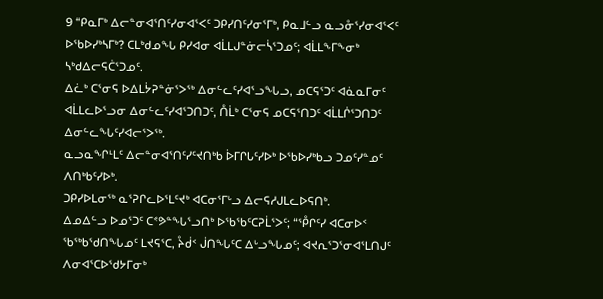9 “ᑭᓇᒥᒃ ᐃᓕᓐᓂᐊᕐᑎᑦᓯᓂᐊᕐᐸᑦ ᑐᑭᓯᑎᑦᓯᓂᕐᒥᒃ, ᑭᓇᒧᓪᓗ ᓇᓗᓁᕐᓯᓂᐊᕐᐸᑦ ᐅᖃᐅᓯᒃᓴᒥᒃ? ᑕᒪᒃᑯᓄᖓ ᑭᓯᐊᓂ ᐊᒫᒪᒍᓐᓃᓕᓵᕐᑐᓄᑦ; ᐊᒫᒪᖕᒥᖕᓂᒃ ᓴᒃᑯᐃᓕᕋᑖᕐᑐᓄᑦ.
ᐃᓛᒃ ᑕᕐᓂᕋ ᐅᐃᒪᔮᕈᓐᓃᕐᐳᖅ ᐃᓂᓪᓚᑦᓯᐊᕐᓗᖓᓗ, ᓄᑕᕋᕐᑐᑦ ᐊᓈᓇᒥᓂᑦ ᐊᒫᒪᓚᐅᕐᓗᓂ ᐃᓂᓪᓚᑦᓯᐊᕐᑐᑎᑐᑦ, ᑍᒫᒃ ᑕᕐᓂᕋ ᓄᑕᕋᕐᑎᑐᑦ ᐊᒫᒪᒌᕐᑐᑎᑐᑦ ᐃᓂᓪᓚᖓᑦᓯᐊᓕᕐᐳᖅ.
ᓇᓗᓇᖏᒻᒪᑦ ᐃᓕᓐᓂᐊᕐᑎᑦᓯᑦᔪᑎᒃᑲ ᐆᒥᒋᒐᑦᓯᐅᒃ ᐅᖃᐅᓯᒃᑲᓗ ᑐᓄᑦᓯᓐᓄᑦ ᐱᑎᒃᑲᑦᓯᐅᒃ.
ᑐᑭᓯᐅᒪᓂᖅ ᓇᕐᕈᒋᓚᐅᕐᒪᑦᔪᒃ ᐊᑕᓂᕐᒥᒡᓗ ᐃᓕᕋᓱᒍᒪᓚᐅᕋᑎᒃ.
ᐃᓄᐃᓪᓗ ᐅᓄᕐᑐᑦ ᑕᕝᕗᓐᖓᕐᓗᑎᒃ ᐅᖃᖃᑦᑕᕈᒫᕐᐳᑦ; “ᕾᒋᑦᓯ ᐊᑕᓂᐅᑉ ᖃᖅᑲᖁᑎᖓᓄᑦ ᒪᔪᕋᕐᑕ, ᔧᑰᑉ ᒎᑎᖓᑦᑕ ᐃᒡᓗᖓᓄᑦ; ᐊᔪᕆᕐᑐᕐᓂᐊᕐᒪᑎᒍᑦ ᐱᓂᐊᕐᑕᐅᖁᔭᒥᓂᒃ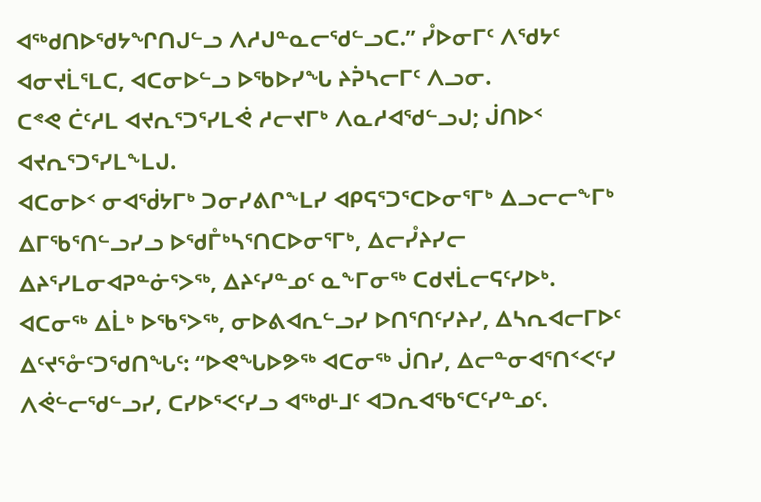ᐊᖅᑯᑎᐅᖁᔭᖏᑎᒍᓪᓗ ᐱᓱᒍᓐᓇᓕᖁᓪᓗᑕ.” ᓮᐅᓂᒥᑦ ᐱᖁᔭᑦ ᐊᓂᔪᒫᕐᒪᑕ, ᐊᑕᓂᐅᓪᓗ ᐅᖃᐅᓯᖓ ᔨᕉᓴᓕᒥᑦ ᐱᓗᓂ.
ᑕᕝᕙ ᑖᑦᓱᒪ ᐊᔪᕆᕐᑐᕐᓯᒪᕚ ᓱᓕᔪᒥᒃ ᐱᓇᓱᐊᖁᓪᓗᒍ; ᒎᑎᐅᑉ ᐊᔪᕆᕐᑐᕐᓯᒪᖕᒪᒍ.
ᐊᑕᓂᐅᑉ ᓂᐊᖂᔭᒥᒃ ᑐᓂᓯᕕᒋᖕᒪᓯ ᐊᑭᕋᕐᑐᕐᑕᐅᓂᕐᒥᒃ ᐃᓗᓕᓕᖕᒥᒃ ᐃᒥᖃᕐᑎᓪᓗᓯᓗ ᐅᖁᒤᒃᓴᕐᑎᑕᐅᓂᕐᒥᒃ, ᐃᓕᓮᔨᓯᓕ ᐃᔨᕐᓯᒪᓂᐊᕈᓐᓃᕐᐳᖅ, ᐃᔨᑦᓯᓐᓄᑦ ᓇᖕᒥᓂᖅ ᑕᑯᔪᒫᓕᕋᑦᓯᐅᒃ.
ᐊᑕᓂᖅ ᐃᒫᒃ ᐅᖃᕐᐳᖅ, ᓂᐅᕕᐊᕆᓪᓗᓯ ᐅᑎᕐᑎᑦᓯᔨᓯ, ᐃᓴᕆᐊᓕᒥᐅᑦ ᐃᑦᔪᕐᓁᑦᑐᖁᑎᖓᑦ: “ᐅᕙᖓᐅᕗᖅ ᐊᑕᓂᖅ ᒎᑎᓯ, ᐃᓕᓐᓂᐊᕐᑎᑉᐸᑦᓯ ᐱᕚᓪᓕᖁᓪᓗᓯ, ᑕᓯᐅᕐᐸᑦᓯᓗ ᐊᖅᑯᒻᒧᑦ ᐊᑐᕆᐊᖃᕐᑕᑦᓯᓐᓄᑦ.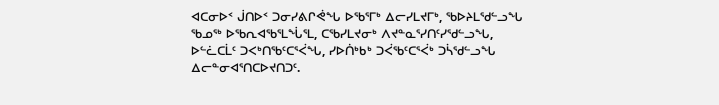ᐊᑕᓂᐅᑉ ᒎᑎᐅᑉ ᑐᓂᓯᕕᒋᕚᖓ ᐅᖃᕐᒥᒃ ᐃᓕᓯᒪᔪᒥᒃ, ᖃᐅᔨᒪᖁᓪᓗᖓ ᖃᓄᖅ ᐅᖃᕆᐊᖃᕐᒪᖔᕐᒪ, ᑕᖃᓯᒪᔪᓂᒃ ᐱᔪᓐᓇᕐᓯᑎᑦᓯᖁᓪᓗᖓ, ᐅᓪᓛᑕᒫᑦ ᑐᐸᒃᑎᖃᑦᑕᕐᐹᖓ, ᓯᐅᑏᒃᑲᒃ ᑐᐹᖃᑦᑕᕐᐹᒃ ᑐᓵᖁᓪᓗᖓ ᐃᓕᓐᓂᐊᕐᑎᑕᐅᔪᑎᑐᑦ.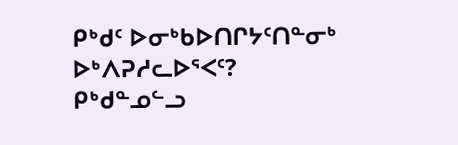ᑭᒃᑯᑦ ᐅᓂᒃᑲᐅᑎᒋᔭᑦᑎᓐᓂᒃ ᐅᒃᐱᕈᓱᓚᐅᕐᐸᑦ? ᑭᒃᑯᓐᓄᓪᓗ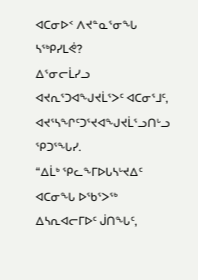ᐊᑕᓂᐅᑉ ᐱᔪᓐᓇᕐᓂᖓ ᓴᖅᑭᓯᒪᕚ?
ᐃᕐᓂᓕᒫᓯᓗ ᐊᔪᕆᕐᑐᐊᖑᔪᒫᕐᐳᑦ ᐊᑕᓂᕐᒧᑦ, ᐊᔪᕐᓴᖏᑦᑐᕐᔪᐊᖑᔪᒫᕐᓗᑎᒡᓗ ᕿᑐᕐᖓᓯ.
“ᐃᒫᒃ ᕿᓚᖕᒥᐅᒐᓴᒡᔪᐃᑦ ᐊᑕᓂᖓ ᐅᖃᕐᐳᖅ ᐃᓴᕆᐊᓕᒥᐅᑦ ᒎᑎᖓᑦ,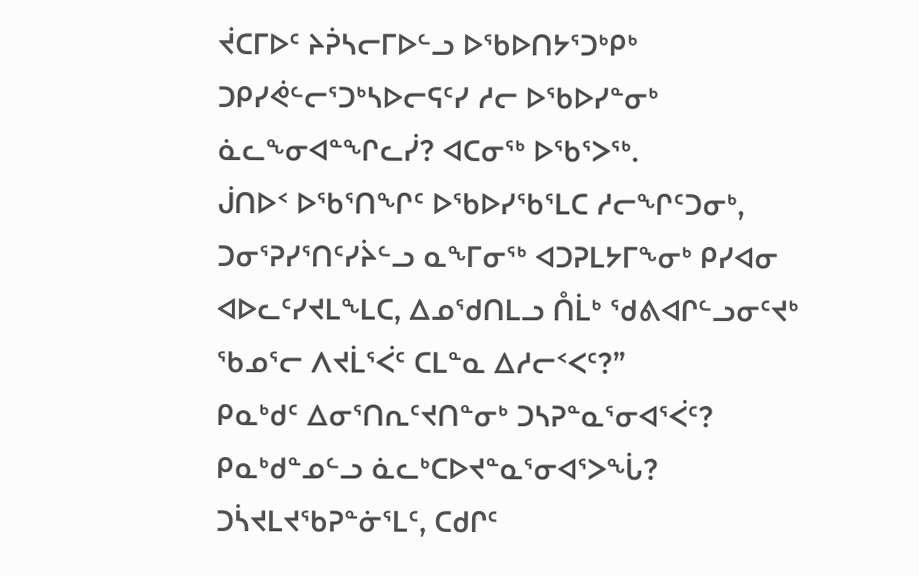ᔫᑕᒥᐅᑦ ᔨᕉᓴᓕᒥᐅᓪᓗ ᐅᖃᐅᑎᔭᕐᑐᒃᑭᒃ ᑐᑭᓯᕚᓪᓕᕐᑐᒃᓴᐅᓕᕋᑦᓯ ᓱᓕ ᐅᖃᐅᓯᓐᓂᒃ ᓈᓚᖕᓂᐊᓐᖏᓚᓰ? ᐊᑕᓂᖅ ᐅᖃᕐᐳᖅ.
ᒎᑎᐅᑉ ᐅᖃᕐᑎᖏᑦ ᐅᖃᐅᓯᖃᕐᒪᑕ ᓱᓕᖏᑦᑐᓂᒃ, ᑐᓂᕐᕈᓯᕐᑎᑦᓯᔩᓪᓗ ᓇᖕᒥᓂᖅ ᐊᑐᕈᒪᔭᒥᖕᓂᒃ ᑭᓯᐊᓂ ᐊᐅᓚᑦᓯᔪᒪᖕᒪᑕ, ᐃᓄᖁᑎᒪᓗ ᑍᒫᒃ ᖁᕕᐊᒋᓪᓗᓂᑦᔪᒃ ᖃᓄᕐᓕ ᐱᔪᒫᕐᐹᑦ ᑕᒪᓐᓇ ᐃᓱᓕᑉᐸᑦ?”
ᑭᓇᒃᑯᑦ ᐃᓂᕐᑎᕆᑦᔪᑎᓐᓂᒃ ᑐᓴᕈᓐᓇᕐᓂᐊᕐᐹᑦ? ᑭᓇᒃᑯᓐᓄᓪᓗ ᓈᓚᒃᑕᐅᔪᓐᓇᕐᓂᐊᕐᐳᖔ? ᑐᓵᔪᒪᔪᖃᕈᓐᓃᕐᒪᑦ, ᑕᑯᒋᑦ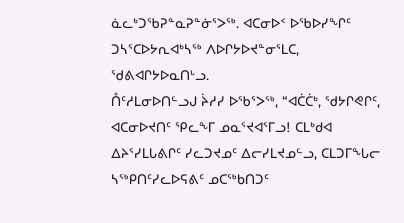ᓈᓚᒃᑐᖃᕈᓐᓇᕈᓐᓃᕐᐳᖅ. ᐊᑕᓂᐅᑉ ᐅᖃᐅᓯᖏᑦ ᑐᓴᕐᑕᐅᔭᕆᐊᒃᓴᖅ ᐱᐅᒋᔭᐅᔪᓐᓂᕐᒪᑕ, ᖁᕕᐊᒋᔭᐅᓇᑎᒡᓗ.
ᑍᑦᓱᒪᓂᐅᑎᓪᓗᒍ ᔩᓱᓯ ᐅᖃᕐᐳᖅ, “ᐊᑖᑖᒃ, ᖁᔭᒋᕙᒋᑦ, ᐊᑕᓂᐅᔪᑎᑦ ᕿᓚᖕᒥ ᓄᓇᕐᔪᐊᕐᒥᓗ! ᑕᒪᒃᑯᐊ ᐃᔨᕐᓯᒪᒐᕕᒋᑦ ᓯᓚᑐᔪᓄᑦ ᐃᓕᓯᒪᔪᓄᓪᓗ, ᑕᒪᑐᒥᖓᓕ ᓴᖅᑭᑎᑦᓯᓚᐅᕋᕕᑦ ᓄᑕᖅᑲᑎᑐᑦ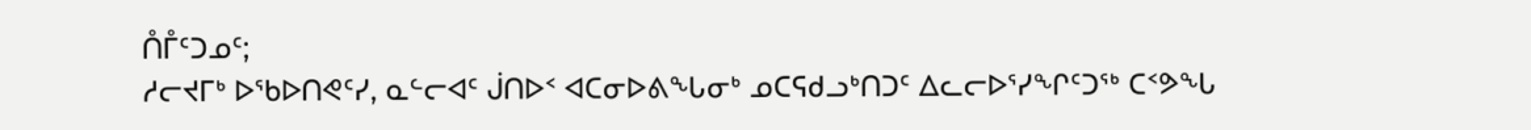ᑍᒤᑦᑐᓄᑦ;
ᓱᓕᔪᒥᒃ ᐅᖃᐅᑎᕙᑦᓯ, ᓇᓪᓕᐊᑦ ᒎᑎᐅᑉ ᐊᑕᓂᐅᕕᖓᓂᒃ ᓄᑕᕋᑯᓗᒃᑎᑐᑦ ᐃᓚᓕᐅᕐᓯᖏᑦᑐᖅ ᑕᑉᕗᖓ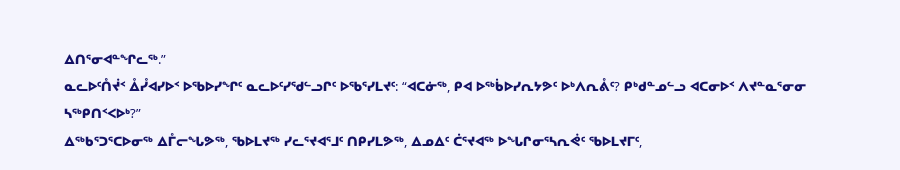ᐃᑎᕐᓂᐊᓐᖏᓚᖅ.”
ᓇᓚᐅᑦᑍᔫᑉ ᐂᓮᐊᓯᐅᑉ ᐅᖃᐅᓯᖏᑦ ᓇᓚᐅᑦᓯᖁᓪᓗᒋᑦ ᐅᖃᕐᓯᒪᔪᑦ: “ᐊᑕᓃᖅ, ᑭᐊ ᐅᖅᑳᐅᓯᕆᔭᕗᑦ ᐅᒃᐱᕆᕔᑦ? ᑭᒃᑯᓐᓄᓪᓗ ᐊᑕᓂᐅᑉ ᐱᔪᓐᓇᕐᓂᓂ ᓴᖅᑭᑎᑉᐸᐅᒃ?”
ᐃᖅᑲᕐᑐᕐᑕᐅᓂᖅ ᐃᒤᓕᖓᕗᖅ, ᖃᐅᒪᔪᖅ ᓯᓚᕐᔪᐊᕐᒧᑦ ᑎᑭᓯᒪᕗᖅ, ᐃᓄᐃᑦ ᑖᕐᔪᐊᖅ ᐅᖓᒋᓂᕐᓴᕆᕚᑦ ᖃᐅᒪᔪᒥᑦ,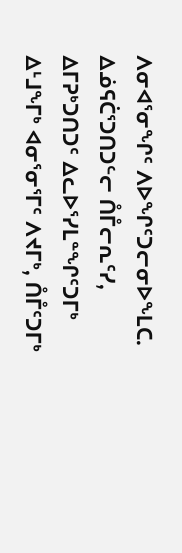ᐱᓂᐊᕐᓂᖏᑦ ᐱᐅᖏᑦᑐᓕᓂᐅᖕᒪᑕ.
ᐃᓅᕋᑖᕐᑐᑎᑐᓪᓕ ᑍᒤᓕᕆᑦᓯ, ᐃᒥᕈᒃᑐᑎᑐᑦ ᐃᓚᐅᕐᓯᒪᓐᖏᑦᑐᒥᒃ ᐃᒻᒧᖕᒥᒃ ᐊᓂᕐᓂᕐᒥᑦ ᐱᔪᒥᒃ, ᑍᒤᑦᑐᒥᒃ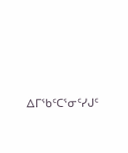ᐃᒥᖃᑦᑕᕐᓂᑦᓯᒍᑦ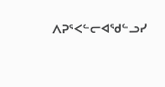ᐱᕈᕐᐸᓪᓕᐊᖁᓪᓗᓯ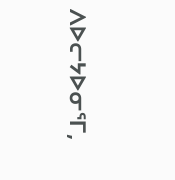ᐱᐅᓕᔭᐅᓂᕐᒥ,